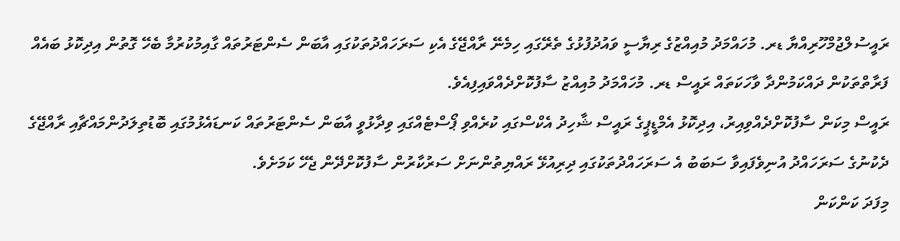ރައީސުލްޖުމްހޫރިއްޔާ ޑރ. މުހައްމަދު މުއިއްޒުގެ ރިޔާސީ ވައުދުފުޅުގެ ތެރޭގައި ހިމެނޭ ރާއްޖޭގެ އެކި ސަރަހައްދުތަކުގައި އާބަން ސެންޓަރުތައް ގާއިމުކުރުމާ ބެހޭ ގޮތުން އިދިކޮޅު ބައެއް ފަރާތްތަކުން ދައްކަމުންދާ ވާހަކަތައް ރައީސް ޑރ. މުހައްމަދު މުއިއްޒު ސާފުކޮށްދެއްވައިފިއެވެ.
ރައީސް މިކަން ސާފުކޮށްދެއްވިއިރު، އިދިކޮޅު އެމްޑީޕީގެ ރައީސް ޝާހިދު އެކްސްގައި ކުރެއްވި ޕޯސްޓެއްގައި ވިދާޅުވީ އާބަން ސެންޓަރުތައް ކަނޑައެޅުމުގައި ބޮޑުތިލަދުންމައްޗާއި ރާއްޖޭގެ ދެކުނުގެ ސަރަހައްދު އުނިވެފައިވާ ސަބަބު އެ ސަރަހައްދުތަކުގައި ދިރިއުޅޭ ރައްޔިތުންނަށް ސަރުކާރުން ސާފުކޮށްދޭން ޖެހޭ ކަމަށެވެ.
މިފަދަ ކަންކަން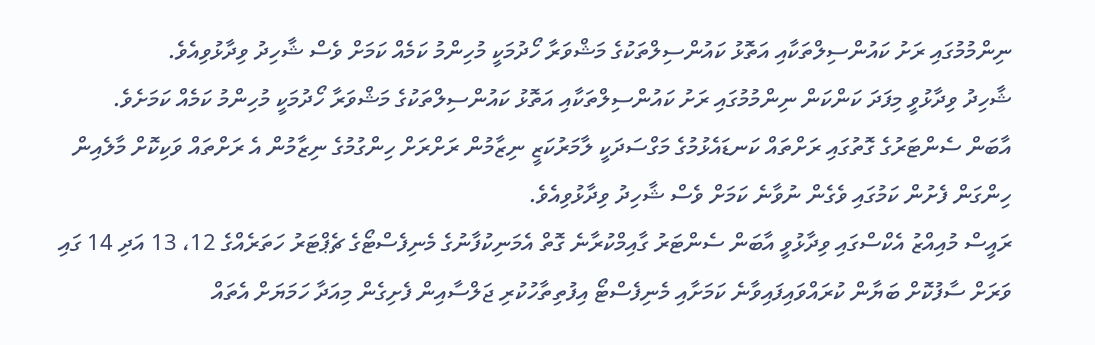ނިންމުމުގައި ރަށު ކައުންސިލްތަކާއި އަތޮޅު ކައުންސިލްތަކުގެ މަޝްވަރާ ހޯދުމަކީ މުހިންމު ކަމެއް ކަމަށް ވެސް ޝާހިދު ވިދާޅުވިއެވެ.
ޝާހިދު ވިދާޅުވީ މިފަދަ ކަންކަން ނިންމުމުގައި ރަށު ކައުންސިލްތަކާއި އަތޮޅު ކައުންސިލްތަކުގެ މަޝްވަރާ ހޯދުމަކީ މުހިންމު ކަމެއް ކަމަށެވެ.
އާބަން ސެންޓަރުގެ ގޮތުގައި ރަށްތައް ކަނޑައެޅުމުގެ މަގްސަދަކީ ލާމަރުކަޒީ ނިޒާމުން ރަށްރަށް ހިންގުމުގެ ނިޒާމުން އެ ރަށްތައް ވަކިކޮށް މާލެއިން ހިންގަން ފެށުން ކަމުގައި ވެގެން ނުވާނެ ކަމަށް ވެސް ޝާހިދު ވިދާޅުވިއެވެ.
ރައީސް މުއިއްޒު އެކްސްގައި ވިދާޅުވީ އާބަން ސެންޓަރު ގާއިމްކުރާނެ ގޮތް އެމަނިކުފާނުގެ މެނިފެސްޓޯގެ ޗެޕްޓަރު ހަތަރެއްގެ 12، 13 އަދި 14 ގައި ވަރަށް ސާފުކޮށް ބަޔާން ކުރައްވައިފައިވާނެ ކަމަށާއި މެނިފެސްޓޯ އިފުތިތާހުކުރި ޖަލްސާއިން ފެށިގެން މިއަދާ ހަމަޔަށް އެތައް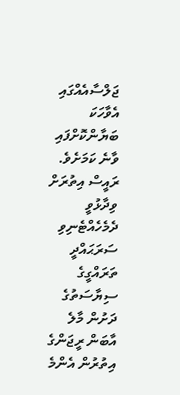ޖަލްސާއެއްގައި އެވާހަކަ ބަޔާންކޮށްފައި ވާނެ ކަމަށެވެ.
ރައީސް އިތުރަށް ވިދާޅުވީ ދެމެހެއްޓެނިވި ސަރަޙައްދީ ތަރައްގީގެ ސިޔާސަތުގެ ދަށުން މާލެ އާބަން ރީޖަންގެ އިތުރުން އެންމެ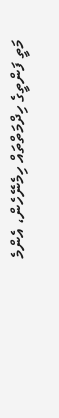މަތީ ފަންތީގެ ހިދްމަތްތައް ހިމެނޭހެން، އެންމެ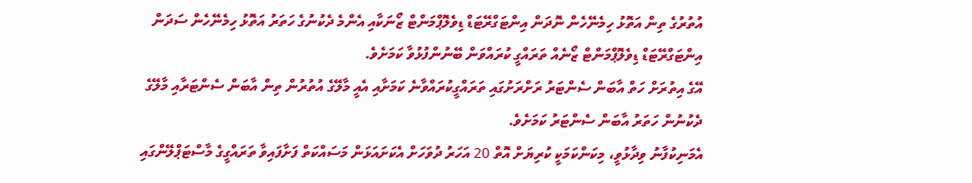އުތުރުގެ ތިން އަތޮޅު ހިމެނޭހެން ނޮދަން އިންޓަގްރޭޓަޑް ޑިވެލޮޕްމަންޓް ޒޯނަކާއި އެންމެ ދެކުނުގެ ހަތަރު އަތޮޅު ހިމެނޭހެން ސަދަން އިންޓަގްރޭޓަޑް ޑިވެލޮޕްމަންޓް ޒޯނެއް ތަރައްގީ ކުރައްވަން ބޭނުންފުޅުވާ ކަމަށެވެ.
އޭގެ އިތުރަށް ހަތް އާބަން ސެންޓަރު ރަށްރަށުގައި ތަރައްގީކުރައްވާނެ ކަމަށާއި އެއީ މާލޭގެ އުތުރުން ތިން އާބަން ސެންޓަރާއި މާލޭގެ ދެކުނުން ހަތަރު އާބަން ސެންޓަރު ކަމަށެވެ.
އެމަނިކުފާނު ވިދާޅުވީ، މިކަންކަމަކީ ކުރިޔަށް އޮތް 20 އަހަރު ދުވަހަށް އެކަށައަޅަން މަސައްކަތް ފަށާފައިވާ ތަރައްގީގެ މާސްޓަޕްލޭންގައި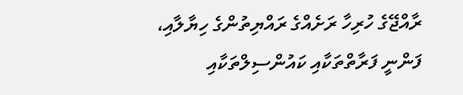ރާއްޖޭގެ ހުރިހާ ރަށެއްގެ ރައްޔިތުންގެ ހިޔާލާއި، ފަންނީ ފަރާތްތަކާއި ކައުންސިލްތަކާއި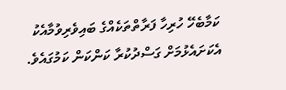ކަމާބެހޭ ހުރިހާ ފަރާތްތަކެއްގެ ބައިވެރިވުމާއެކު އެކަށައެޅުމަށް ގަސްދުކުރާ ކަންކަން ކަމުގައެވެ.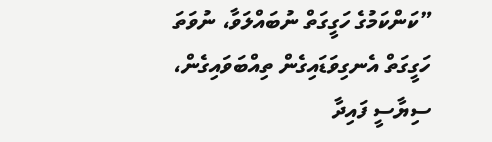”ކަންކަމުގެ ހަގީގަތް ނުބައްލަވާ، ނުވަތަ ހަގީގަތް އެނގިވަޑައިގެން ތިއްބަވައިގެން، ސިޔާސީ ފައިދާ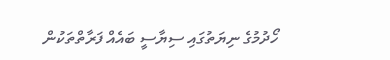ހޯދުމުގެ ނިޔަތުގައި ސިޔާސީ ބައެއް ފަރާތްތަކުން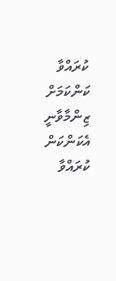ކުރައްވާ ކަންކަމަށް ޒިންމާވާނީ އެކަންކަން ކުރައްވާ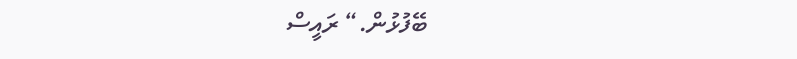ބޭފުޅުން.“ ރައީސް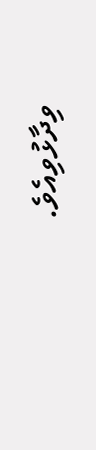ވިދާޅުވިއެވެ.